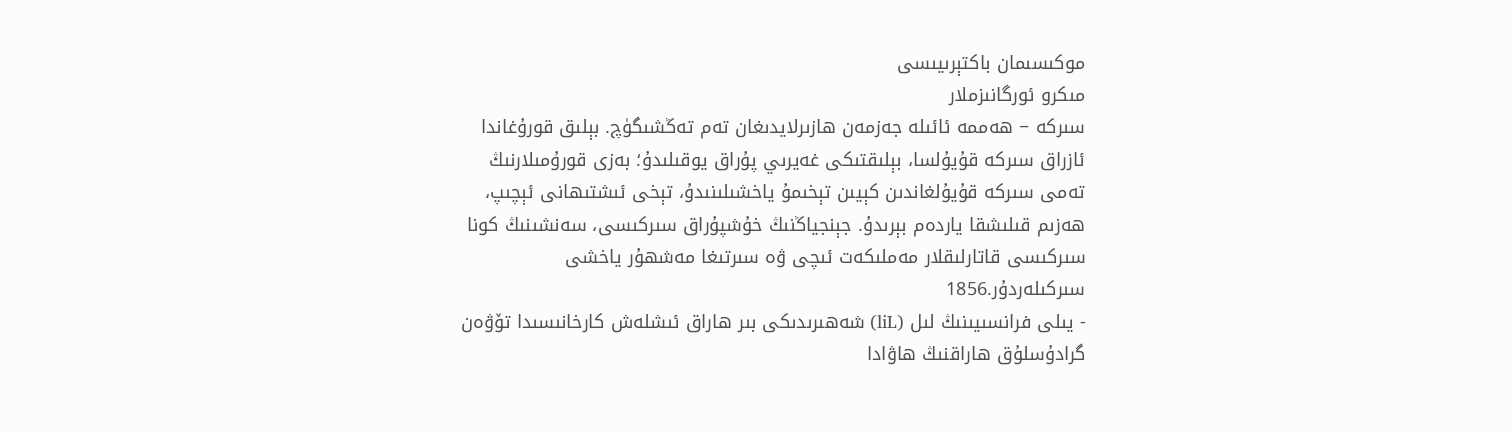موكىسىمان باكتېرىيىسى
مىكرو ئورگانىزملار
سىركە − ھەممە ئائىلە جەزمەن ھازىرلايدىغان تەم تەڭشىگۈچ. بېلىق قورۇغاندا ئازراق سىركە قۇيۇلسا، بېلىقتىكى غەيرىي پۇراق يوقىلىدۇ؛ بەزى قورۇمىلارنىڭ تەمى سىركە قۇيۇلغاندىن كېيىن تېخىمۇ ياخشىلىنىدۇ، تېخى ئىشتىھانى ئېچىپ، ھەزىم قىلىشقا ياردەم بېرىدۇ. جېنجياڭنىڭ خۇشپۇراق سىركىسى، سەنشىنىڭ كونا سىركىسى قاتارلىقلار مەملىكەت ئىچى ۋە سىرتىغا مەشھۇر ياخشى سىركىلەردۇر.1856
- يىلى فرانسىيىنىڭ لىل (liL) شەھىرىدىكى بىر ھاراق ئىشلەش كارخانىسىدا تۆۋەن گرادۇسلۇق ھاراقنىڭ ھاۋادا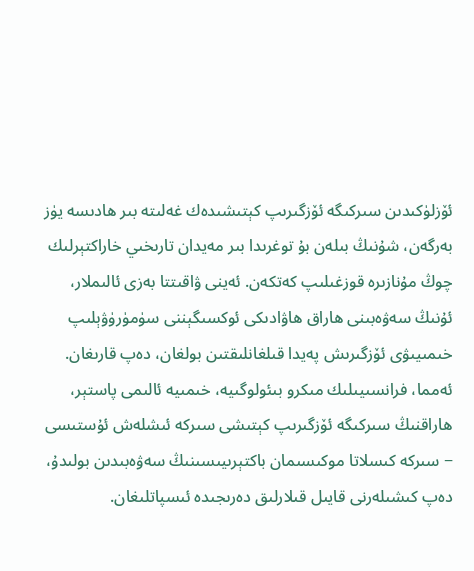ئۆزلۈكىدىن سىركىگە ئۆزگىرىپ كېتىشىدەك غەلىتە بىر ھادىسە يۈز بەرگەن، شۇنىڭ بىلەن بۇ توغرىدا بىر مەيدان تارىخىي خاراكتېرلىك چوڭ مۇنازىرە قوزغىلىپ كەتكەن. ئەينى ۋاقىتتا بەزى ئالىملار، ئۇنىڭ سەۋەبىنى ھاراق ھاۋادىكى ئوكسىگېننى سۈمۈرۈۋېلىپ خىمىيىۋى ئۆزگىرىش پەيدا قىلغانلىقتىن بولغان، دەپ قارىغان. ئەمما، فرانسىيىلىك مىكرو بىئولوگىيە، خىمىيە ئالىمى پاستېر، ھاراقنىڭ سىركىگە ئۆزگىرىپ كېتىشى سىركە ئىشلەش ئۇستىسى − سىركە كىسلاتا موكىسىمان باكتېرىيىسىنىڭ سەۋەبىدىن بولىدۇ، دەپ كىشىلەرنى قايىل قىلارلىق دەرىجىدە ئىسپاتلىغان.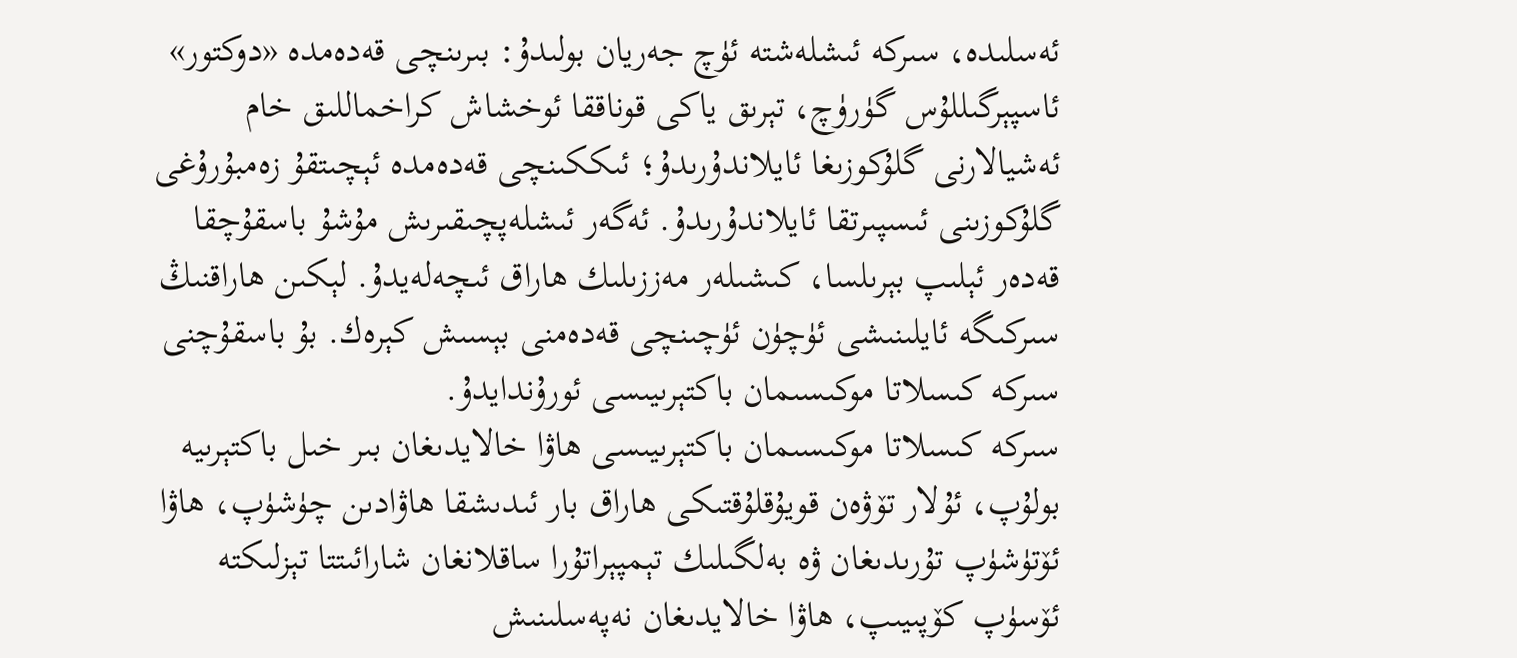ئەسلىدە، سىركە ئىشلەشتە ئۈچ جەريان بولىدۇ: بىرىنچى قەدەمدە «دوكتور» ئاسپېرگىللۇس گۈرۈچ، تېرىق ياكى قوناققا ئوخشاش كراخماللىق خام ئەشيالارنى گلۇكوزىغا ئايلاندۇرىدۇ؛ ئىككىنچى قەدەمدە ئېچىتقۇ زەمبۇرۇغى گلۇكوزىنى ئىسپىرتقا ئايلاندۇرىدۇ. ئەگەر ئىشلەپچىقىرىش مۇشۇ باسقۇچقا قەدەر ئېلىپ بېرىلسا، كىشىلەر مەززىلىك ھاراق ئىچەلەيدۇ. لېكىن ھاراقنىڭ سىركىگە ئايلىنىشى ئۈچۈن ئۈچىنچى قەدەمنى بېسىش كېرەك. بۇ باسقۇچنى سىركە كىسلاتا موكىسىمان باكتېرىيىسى ئورۇندايدۇ.
سىركە كىسلاتا موكىسىمان باكتېرىيىسى ھاۋا خالايدىغان بىر خىل باكتېرىيە بولۇپ، ئۇلار تۆۋەن قويۇقلۇقتىكى ھاراق بار ئىدىشقا ھاۋادىن چۈشۈپ، ھاۋا ئۆتۈشۈپ تۇرىدىغان ۋە بەلگىلىك تېمپېراتۇرا ساقلانغان شارائىتتا تېزلىكتە ئۆسۈپ كۆپىيىپ، ھاۋا خالايدىغان نەپەسلىنىش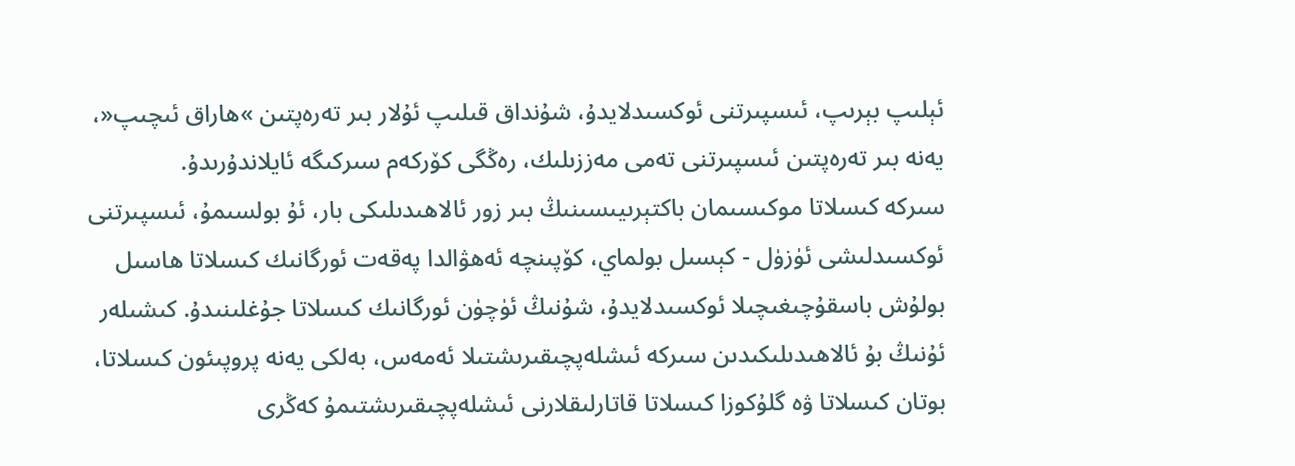ئېلىپ بېرىپ، ئىسپىرتنى ئوكسىدلايدۇ، شۇنداق قىلىپ ئۇلار بىر تەرەپتىن »ھاراق ئىچىپ«، يەنە بىر تەرەپتىن ئىسپىرتنى تەمى مەززىلىك، رەڭگى كۆركەم سىركىگە ئايلاندۇرىدۇ.
سىركە كىسلاتا موكىسىمان باكتېرىيىسىنىڭ بىر زور ئالاھىدىلىكى بار، ئۇ بولسىمۇ، ئىسپىرتنى ئوكسىدلىشى ئۈزۈل - كېسىل بولماي، كۆپىنچە ئەھۋالدا پەقەت ئورگانىك كىسلاتا ھاسىل بولۇش باسقۇچىغىچىلا ئوكسىدلايدۇ، شۇنىڭ ئۈچۈن ئورگانىك كىسلاتا جۇغلىنىدۇ. كىشىلەر ئۇنىڭ بۇ ئالاھىدىلىكىدىن سىركە ئىشلەپچىقىرىشتىلا ئەمەس، بەلكى يەنە پروپىئون كىسلاتا، بوتان كىسلاتا ۋە گلۇكوزا كىسلاتا قاتارلىقلارنى ئىشلەپچىقىرىشتىمۇ كەڭرى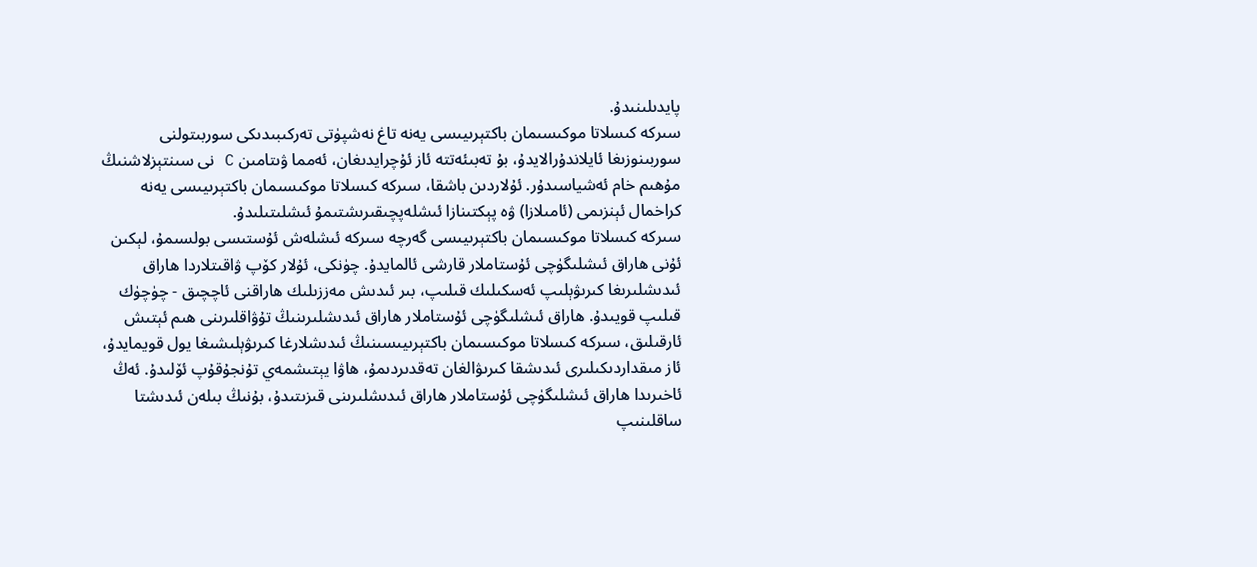پايدىلىنىدۇ.
سىركە كىسلاتا موكىسىمان باكتېرىيىسى يەنە تاغ نەشپۈتى تەركىبىدىكى سوربىتولنى سوربىنوزىغا ئايلاندۇرالايدۇ، بۇ تەبىئەتتە ئاز ئۇچرايدىغان، ئەمما ۋىتامىن C نى سىنتېزلاشنىڭ مۇھىم خام ئەشياسىدۇر. ئۇلاردىن باشقا، سىركە كىسلاتا موكىسىمان باكتېرىيىسى يەنە كراخمال ئېنزىمى (ئامىلازا) ۋە پېكتىنازا ئىشلەپچىقىرىشتىمۇ ئىشلىتىلىدۇ.
سىركە كىسلاتا موكىسىمان باكتېرىيىسى گەرچە سىركە ئىشلەش ئۇستىسى بولسىمۇ، لېكىن ئۇنى ھاراق ئىشلىگۈچى ئۇستاملار قارشى ئالمايدۇ. چۈنكى، ئۇلار كۆپ ۋاقىتلاردا ھاراق ئىدىشلىرىغا كىرىۋېلىپ ئەسكىلىك قىلىپ، بىر ئىدىش مەززىلىك ھاراقنى ئاچچىق - چۈچۈك قىلىپ قويىدۇ. ھاراق ئىشلىگۈچى ئۇستاملار ھاراق ئىدىشلىرىنىڭ تۇۋاقلىرىنى ھىم ئېتىش ئارقىلىق، سىركە كىسلاتا موكىسىمان باكتېرىيىسىنىڭ ئىدىشلارغا كىرىۋېلىشىغا يول قويمايدۇ، ئاز مىقداردىكىلىرى ئىدىشقا كىرىۋالغان تەقدىردىمۇ، ھاۋا يېتىشمەي تۇنجۇقۇپ ئۆلىدۇ. ئەڭ ئاخىرىدا ھاراق ئىشلىگۈچى ئۇستاملار ھاراق ئىدىشلىرىنى قىزىتىدۇ، بۇنىڭ بىلەن ئىدىشتا ساقلىنىپ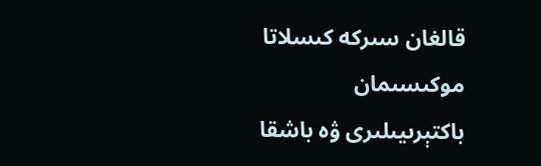قالغان سىركە كىسلاتا موكىسىمان باكتېرىيىلىرى ۋە باشقا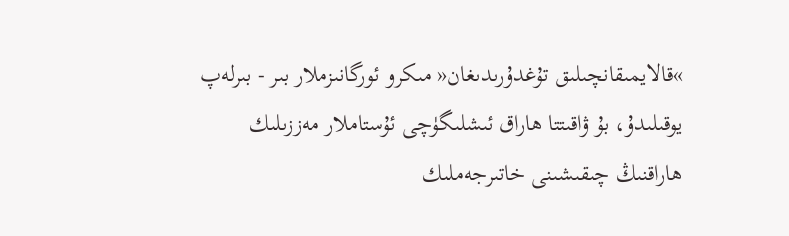»قالايمىقانچىلىق تۇغدۇرىدىغان« مىكرو ئورگانىزملار بىر - بىرلەپ يوقىلىدۇ، بۇ ۋاقىتتا ھاراق ئىشلىگۈچى ئۇستاملار مەززىلىك ھاراقنىڭ چىقىشىنى خاتىرجەملىك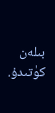بىلەن كۈتىدۇ.